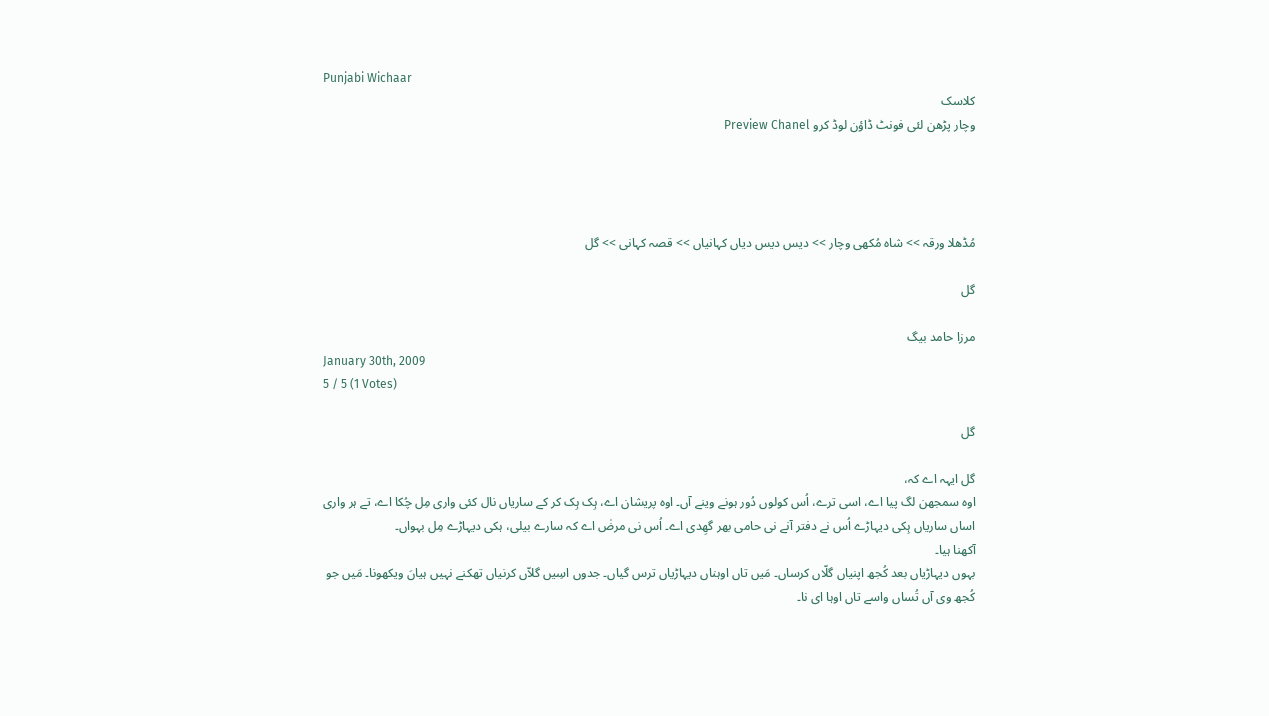Punjabi Wichaar
کلاسک
وچار پڑھن لئی فونٹ ڈاؤن لوڈ کرو Preview Chanel




مُڈھلا ورقہ >> شاہ مُکھی وچار >> دیس دیس دیاں کہانیاں >> قصہ کہانی >> گل

گل

مرزا حامد بیگ
January 30th, 2009
5 / 5 (1 Votes)

گل

گل ایہہ اے کہ،
اوہ سمجھن لگ پیا اے، اسی ترے، اُس کولوں دُور ہونے وینے آں۔ اوہ پریشان اے، ہِک ہِک کر کے ساریاں نال کئی واری مِل چُکا اے، تے ہر واری اساں ساریاں ہِکی دیہاڑے اُس نے دفتر آنے نی حامی بھر گھِدی اے۔ اُس نی مرضٰ اے کہ سارے بیلی، ہکی دیہاڑے مِل بہواں۔
آکھنا ہیا۔
بہوں دیہاڑیاں بعد کُجھ اپنیاں گلّاں کرساں۔ مَیں تاں اوہناں دیہاڑیاں ترس گیاں۔ جدوں اسِیں گلاّں کرنیاں تھکنے نہیں ہیاںَ ویکھونا۔ مَیں جو کُجھ وی آں تُساں واسے تاں اوہا ای نا۔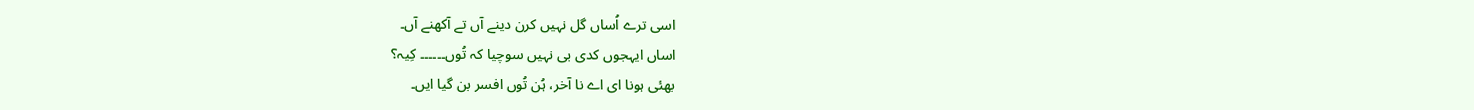اسی ترے اُساں گل نہیں کرن دینے آں تے آکھنے آں۔
اساں ایہجوں کدی بی نہیں سوچیا کہ تُوں۔۔۔۔۔۔ کِیہ؟
بھئی ہونا ای اے نا آخر، ہُن تُوں افسر بن گیا ایں۔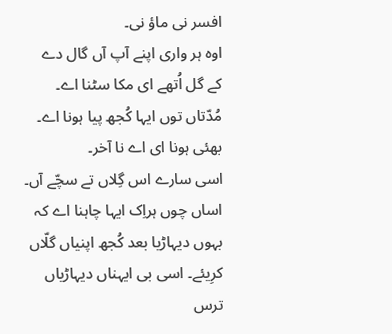افسر نی ماؤ نی۔
اوہ ہر واری اپنے آپ آں گال دے کے گل اُتھے ای مکا سٹنا اے۔
مُدّتاں توں ایہا کُجھ پیا ہونا اے۔
بھئی ہونا ای اے نا آخر۔
اسی سارے اس گِلاں تے سچّے آں۔ اساں چوں ہراِک ایہا چاہنا اے کہ بہوں دیہاڑیا بعد کُجھ اپنیاں گلّاں کرِیئے۔ اسی بی ایہناں دیہاڑیاں ترس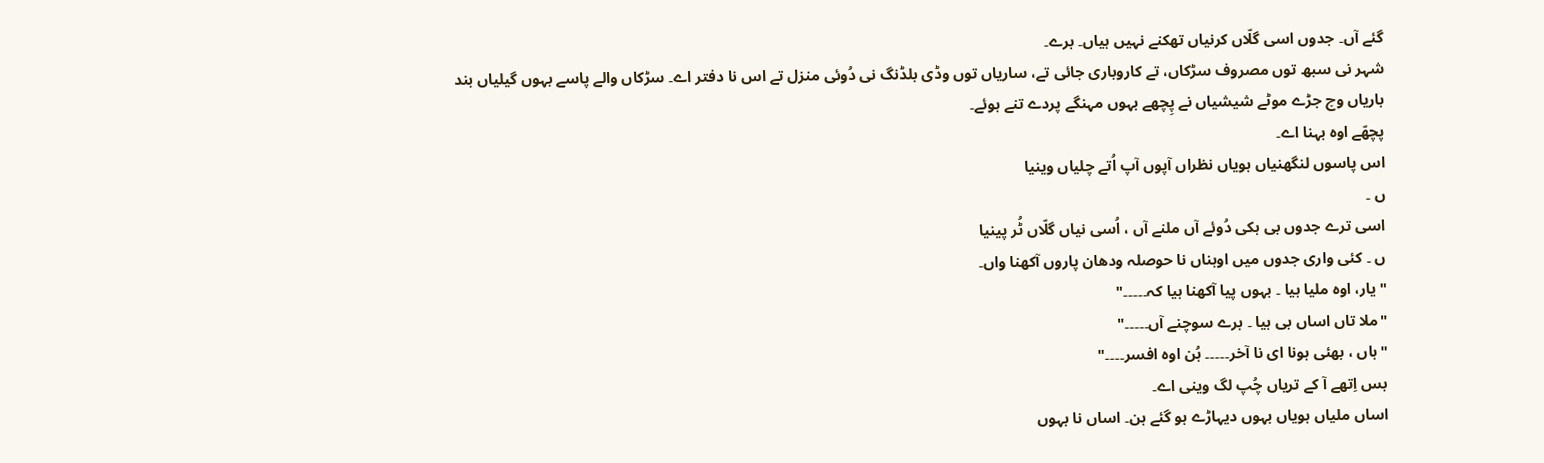گئے آں۔ جدوں اسی گلّاں کرنیاں تھکنے نہیں ہیاں۔ برے۔
شہر نی سبھ توں مصروف سڑکاں، تے کاروباری جائی تے، ساریاں توں وڈی بلڈنگ نی دُوئی منزل تے اس نا دفتر اے۔ سڑکاں والے پاسے بہوں گیلیاں بند باریاں وچ جڑے موٹے شیشیاں نے پِچھے بہوں مہنگے پردے تنے ہوئے۔
پچھّے اوہ بہنا اے۔
اس پاسوں لنگھنیاں ہویاں نظراں آپوں آپ اُتے چلیاں وینیا
ں ۔
اسی ترے جدوں بی ہکی دُوئے آں ملنے آں ، اُسی نیاں گلّاں ٹُر پینیا
ں ۔ کئی واری جدوں میں اوہناں نا حوصلہ ودھان پاروں آکھنا واں۔
"یار، اوہ ملیا ہیا ۔ بہوں پیا آکھنا ہیا کہ۔۔۔۔۔"
"ملا تاں اساں بی ہیا ۔ برے سوچنے آں۔۔۔۔۔"
"ہاں ، بھئی ہونا ای نا آخر۔۔۔۔۔ ہُن اوہ افسر۔۔۔۔"
بس اِتھے آ کے تریاں چُپ لگ وینی اے۔
اساں ملیاں ہویاں بہوں دیہاڑے ہو گئے ہن۔ اساں نا بہوں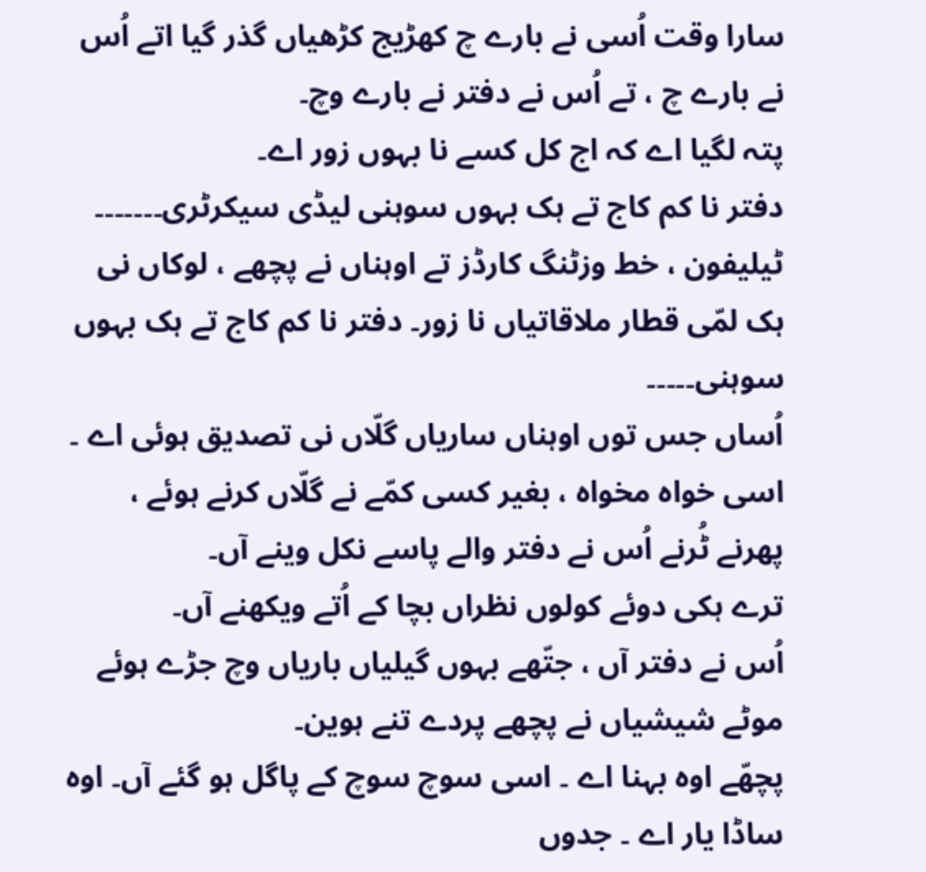سارا وقت اُسی نے بارے چ کھڑیج کڑھیاں گذر گیا اتے اُس نے بارے چ ، تے اُس نے دفتر نے بارے وچ۔
پتہ لگیا اے کہ اج کل کسے نا بہوں زور اے۔
دفتر نا کم کاج تے ہک بہوں سوہنی لیڈی سیکرٹری۔۔۔۔۔۔۔ ٹیلیفون ، خط وزٹنگ کارڈز تے اوہناں نے پچھے ، لوکاں نی ہک لمّی قطار ملاقاتیاں نا زور۔ دفتر نا کم کاج تے ہک بہوں سوہنی۔۔۔۔۔
اُساں جس توں اوہناں ساریاں گلّاں نی تصدیق ہوئی اے ۔
اسی خواہ مخواہ ، بغیر کسی کمّے نے گلّاں کرنے ہوئے ، پھرنے ٹُرنے اُس نے دفتر والے پاسے نکل وینے آں۔
ترے ہکی دوئے کولوں نظراں بچا کے اُتے ویکھنے آں۔
اُس نے دفتر آں ، جتّھے بہوں گیلیاں باریاں وچ جڑے ہوئے موٹے شیشیاں نے پچھے پردے تنے ہوین۔
پچھّے اوہ بہنا اے ۔ اسی سوچ سوچ کے پاگل ہو گئے آں۔ اوہ ساڈا یار اے ۔ جدوں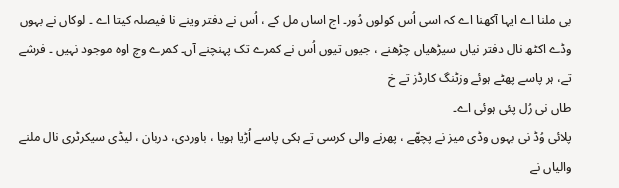بی ملنا اے ایہا آکھنا اے کہ اسی اُس کولوں دُور۔ اج اساں مل کے ، اُس نے دفتر وینے نا فیصلہ کیتا اے ۔ لوکاں نے بہوں وڈے اکٹھ نال دفتر نیاں سیڑھیاں چڑھنے ، جیوں تیوں اُس نے کمرے تک پہنچنے آں۔ کمرے وچ اوہ موجود نہیں ۔ فرشے تے، ہر پاسے پھٹے ہوئے وزٹنگ کارڈز تے خ
طاں نی رُل پئی ہوئی اے۔
پلائی وُڈ نی بہوں وڈی میز نے پچھّے ، پھرنے والی کرسی تے ہکی پاسے اُڑیا ہویا ، باوردی، دربان ، لیڈی سیکرٹری نال ملنے والیاں نے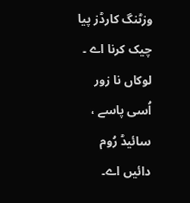وزٹنگ کارڈز پیا چیک کرنا اے ۔ لوکاں نا زور اُسی پاسے ، سائیڈ رُوم دائیں اے۔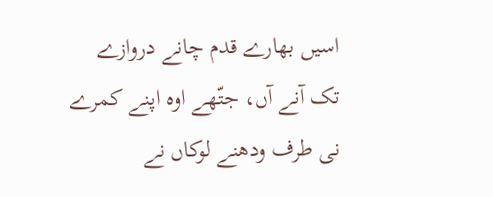اسیں بھارے قدم چانے دروازے تک آنے آں، جتّھے اوہ اپنے کمرے نی طرف ودھنے لوکاں نے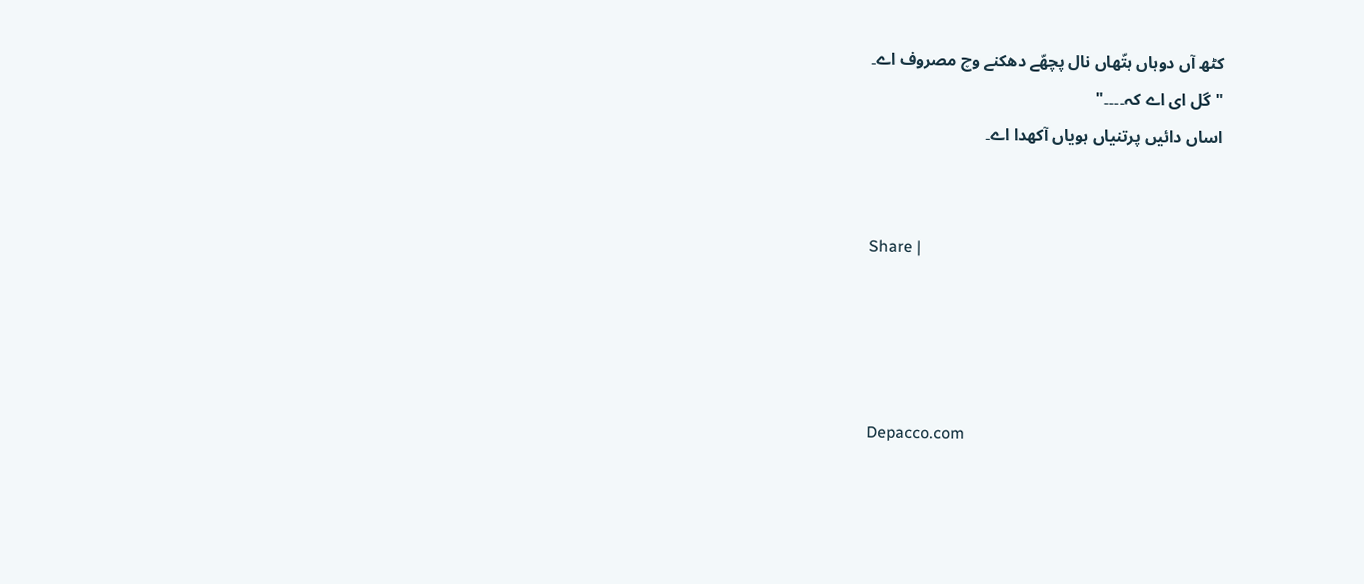کٹھ آں دوہاں ہتّھاں نال پچھّے دھکنے وچ مصروف اے۔
"گل ای اے کہ۔۔۔۔"
اساں دائیں پرتنیاں ہویاں آکھدا اے۔


Share |




Depacco.com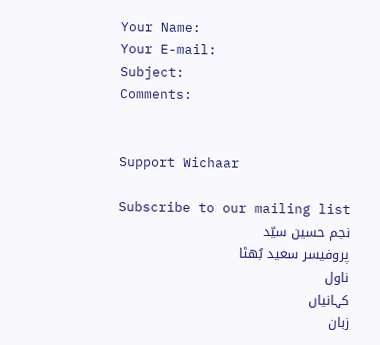Your Name:
Your E-mail:
Subject:
Comments:


Support Wichaar

Subscribe to our mailing list
نجم حسین سیّد
پروفیسر سعید بُھٹا
ناول
کہانیاں
زبان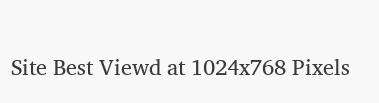Site Best Viewd at 1024x768 Pixels